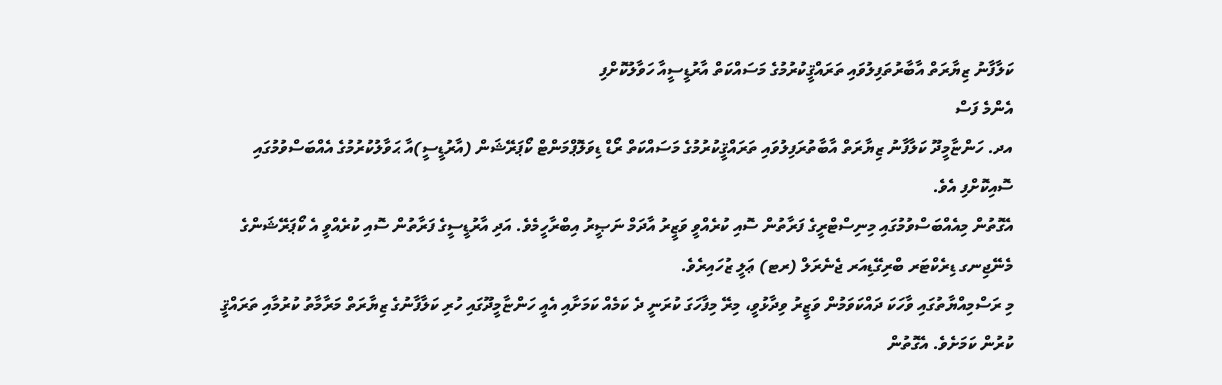ކަލާފާނު ޒިޔާރަތް އާބާރުތަފިލުވައި ތަރައްޤީކުރުމުގެ މަސައްކަތް އާރުޑީސީއާ ހަވާލުކޮށްފި
އެންމެ ފަސް
އދ. ހަންޏާމީދޫ ކަލާފާނު ޒިޔާރަތް އާބާތުރަފިލުވައި ތަރައްޤީކުރުމުގެ މަސައްކަތް ރޯޑް ޑިވަލޮޕްމަންޓް ކޯޕަރޭޝަން (އާރުޑީސީ)އާ ޙަވާލުކުރުމުގެ އެއްބަސްވުމުގައި ސޮއިކޮށްފި އެވެ.
އެގޮތުން މިއެއްބަސްވުމުގައި މިނިސްޓްރީގެ ފަރާތުން ސޮއި ކުރެއްވީ ވަޒީރު އާދަމް ނަޞީރު އިބްރާހީމެވެ. އަދި އާރުޑީސީގެ ފަރާތުން ސޮއި ކުރެއްވީ އެ ކޯޕަރޭޝަންގެ މެނޭޖިނގ ޑިރެކްޓަރ ބްރިގޭޑިއަރ ޖެނެރަލް (ރޓ) ޢަލީ ޒުހައިރެވެ.
މި ރަސްމިއްޔާތުގައި ވާހަކަ ދައްކަވަމުން ވަޒީރު ވިދާޅުވީ، މިރޭ މިފާހަގަ ކުރަނީ ދެ ކަމެއް ކަމަށާއި އެއީ ހަންޏާމީދޫގައި ހުރި ކަލާފާނުގެ ޒިޔާރަތް މަރާމާތު ކުރުމާއި ތަރައްޤީ ކުރުން ކަމަށެވެ. އެގޮތުން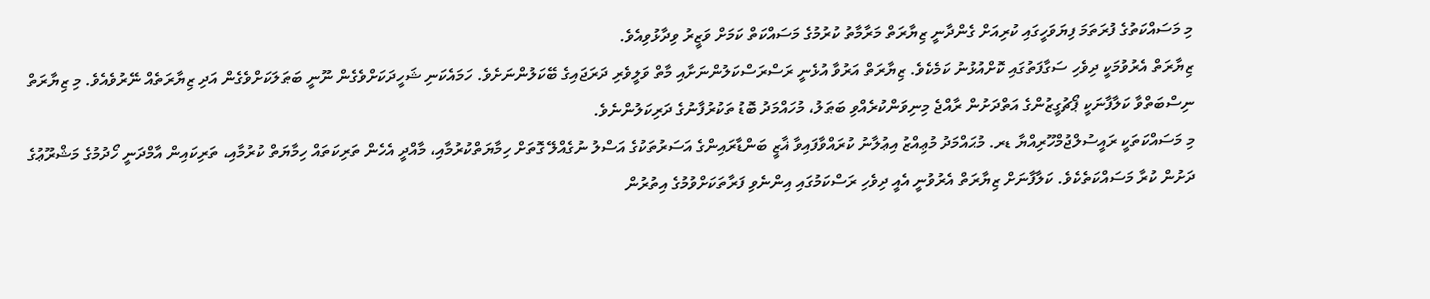މި މަސައްކަތުގެ ފުރަތަމަ ފިޔަވަހީގައި ކުރިއަށް ގެންދާނީ ޒިޔާރަތް މަރާމާތު ކުރުމުގެ މަސައްކަތް ކަމަށް ވަޒީރު ވިދާޅުވިއެވެ.
ޒިޔާރަތް އެރުވުމަކީ ދިވެހި ސަގާފަތުގައި ކޮށްއުޅުނު ކަމެކެވެ. ޒިޔާރަތް އަރުވާ އުޅެނީ ރަސްރަސްކަލުންނަށާއި މާތް ވަލީވެރި ދަރަޖައިގެ ބޭކަލުންނަށެވެ. ހަމައެކަނި ޝަހީދަކަށްވެގެން ނޫނީ ބަޠަލަކަށްވެގެން އަދި ޒިޔާރަތެއް ނޭރުވެއެވެ. މި ޒިޔާރަތް ނިސްބަތްވާ ކަލާފާނަކީ ޕޯޗުގީޒުންގެ އަތްދަށުން ރާއްޖެ މިނިވަންކުރެއްވި ބަޠަލު، މުހައްމަދު ބޮޑު ތަކުރުފާނުގެ ދަރިކަލުންނެވެ.
މި މަސައްކަތަކީ ރައީސުލްޖުމްހޫރިއްޔާ ޑރ. މުޙައްމަދު މުޢިއްޒު އިޢުލާނު ކުރައްވާފައިވާ ޣާޒީ ބަންޑާރައިންގެ އަސަރުތަކުގެ އަސްލު ނުގެއްލޭ ގޮތަށް ހިމާޔަތްކުރުމާއި، މާއްދީ އެހެން ތަރިކަތައް ހިމާޔަތް ކުރުމާއި، ތަރިކައިން އާމްދަނީ ހޯދުމުގެ މަޝްރޫޢުގެ ދަށުން ކުރާ މަސައްކަތެކެވެ. ކަލާފާނަށް ޒިޔާރަތް އެރުވުނީ އެއީ ދިވެހި ރަސްކަމުގައި އިންނެވި ފަރާތަކަށްވުމުގެ އިތުރުން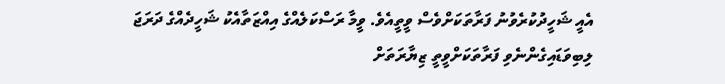އެއީ ޝަހީދުކުރެވުނު ފަރާތަކަށްވެސް ވީތީއެވެ. ވީމާ ރަސްކަލެއްގެ އިއްޒަތާއެކު ޝަހީދެއްގެ ދަރަޖަ ލިބިވަޑައިގެންނެވި ފަރާތަކަށްވީތީ ޒިޔާރަތަށް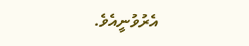އެރުވުނީއެވެ.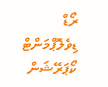ރޯޑް ޑިވެލޮޕްމަންޓް ކޯޕަރޭޝަން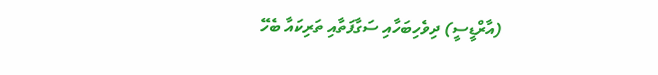(އާރްޑީސީ) ދިވެހިބަހާއި ސަގާފަތާއި ތަރިކައާ ބެހޭ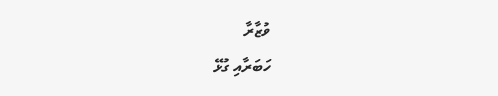ވުޒާރާ
ހަބަރާއި ގުޅޭ